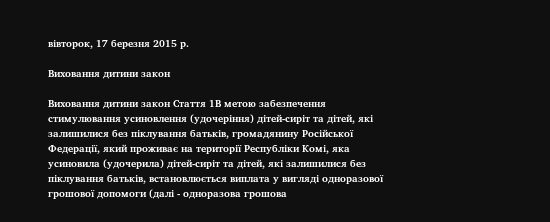вівторок, 17 березня 2015 р.

Виховання дитини закон

Виховання дитини закон Стаття 1В метою забезпечення стимулювання усиновлення (удочеріння) дітей-сиріт та дітей, які залишилися без піклування батьків, громадянину Російської Федерації, який проживає на території Республіки Комі, яка усиновила (удочерила) дітей-сиріт та дітей, які залишилися без піклування батьків, встановлюється виплата у вигляді одноразової грошової допомоги (далі - одноразова грошова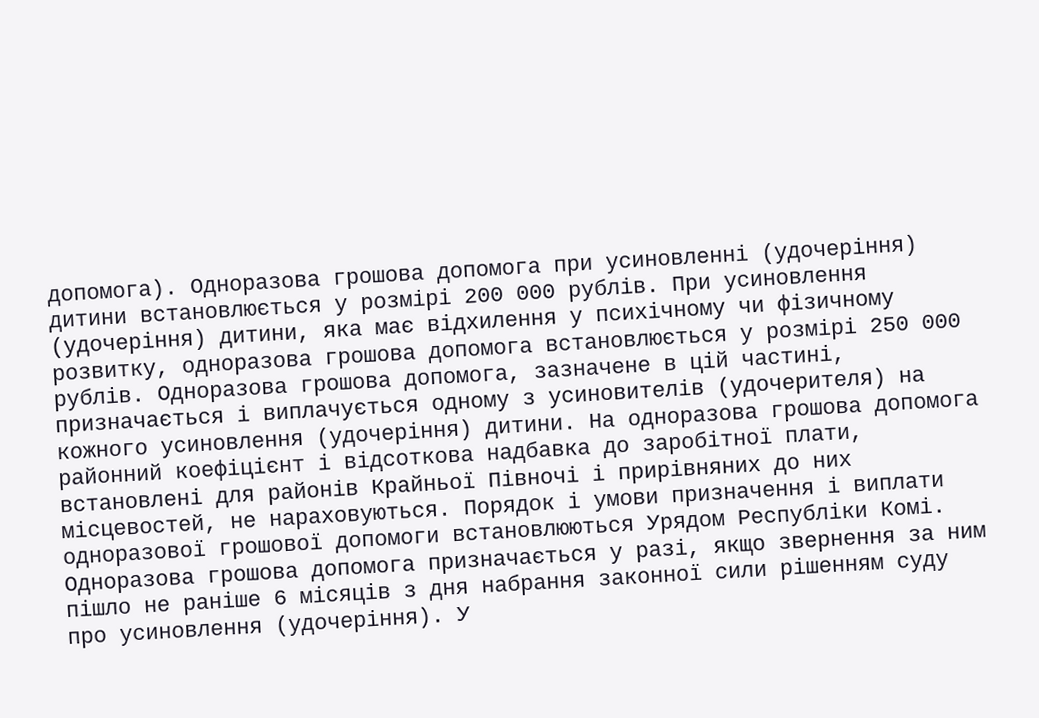допомога). Одноразова грошова допомога при усиновленні (удочеріння) дитини встановлюється у розмірі 200 000 рублів. При усиновлення (удочеріння) дитини, яка має відхилення у психічному чи фізичному розвитку, одноразова грошова допомога встановлюється у розмірі 250 000 рублів. Одноразова грошова допомога, зазначене в цій частині, призначається і виплачується одному з усиновителів (удочерителя) на кожного усиновлення (удочеріння) дитини. На одноразова грошова допомога районний коефіцієнт і відсоткова надбавка до заробітної плати, встановлені для районів Крайньої Півночі і прирівняних до них місцевостей, не нараховуються. Порядок і умови призначення і виплати одноразової грошової допомоги встановлюються Урядом Республіки Комі. Одноразова грошова допомога призначається у разі, якщо звернення за ним пішло не раніше 6 місяців з дня набрання законної сили рішенням суду про усиновлення (удочеріння). У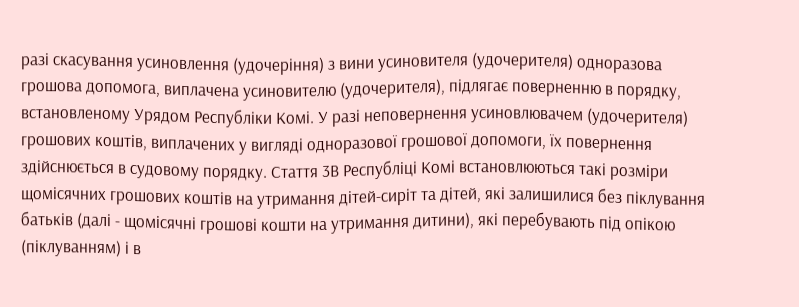разі скасування усиновлення (удочеріння) з вини усиновителя (удочерителя) одноразова грошова допомога, виплачена усиновителю (удочерителя), підлягає поверненню в порядку, встановленому Урядом Республіки Комі. У разі неповернення усиновлювачем (удочерителя) грошових коштів, виплачених у вигляді одноразової грошової допомоги, їх повернення здійснюється в судовому порядку. Стаття 3В Республіці Комі встановлюються такі розміри щомісячних грошових коштів на утримання дітей-сиріт та дітей, які залишилися без піклування батьків (далі - щомісячні грошові кошти на утримання дитини), які перебувають під опікою (піклуванням) і в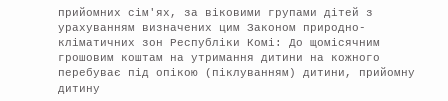прийомних сім'ях, за віковими групами дітей з урахуванням визначених цим Законом природно-кліматичних зон Республіки Комі: До щомісячним грошовим коштам на утримання дитини на кожного перебуває під опікою (піклуванням) дитини, прийомну дитину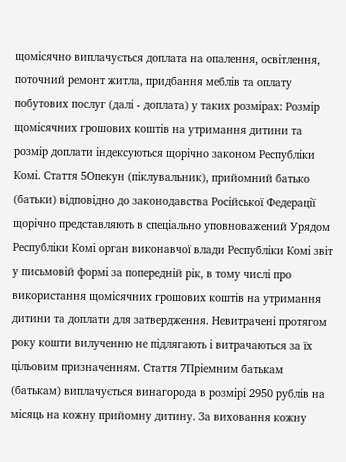щомісячно виплачується доплата на опалення, освітлення, поточний ремонт житла, придбання меблів та оплату побутових послуг (далі - доплата) у таких розмірах: Розмір щомісячних грошових коштів на утримання дитини та розмір доплати індексуються щорічно законом Республіки Комі. Стаття 5Опекун (піклувальник), прийомний батько (батьки) відповідно до законодавства Російської Федерації щорічно представляють в спеціально уповноважений Урядом Республіки Комі орган виконавчої влади Республіки Комі звіт у письмовій формі за попередній рік, в тому числі про використання щомісячних грошових коштів на утримання дитини та доплати для затвердження. Невитрачені протягом року кошти вилученню не підлягають і витрачаються за їх цільовим призначенням. Стаття 7Пріемним батькам (батькам) виплачується винагорода в розмірі 2950 рублів на місяць на кожну прийомну дитину. За виховання кожну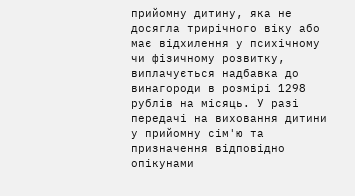прийомну дитину, яка не досягла трирічного віку або має відхилення у психічному чи фізичному розвитку, виплачується надбавка до винагороди в розмірі 1298 рублів на місяць. У разі передачі на виховання дитини у прийомну сім'ю та призначення відповідно опікунами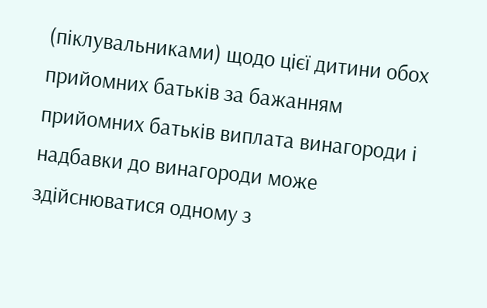(піклувальниками) щодо цієї дитини обох прийомних батьків за бажанням прийомних батьків виплата винагороди і надбавки до винагороди може здійснюватися одному з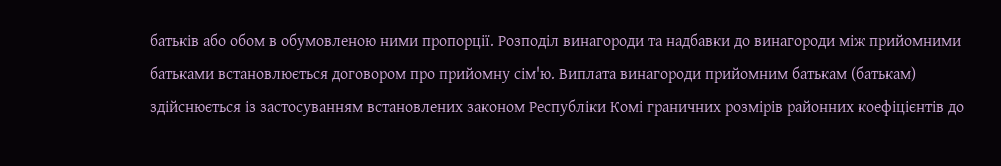батьків або обом в обумовленою ними пропорції. Розподіл винагороди та надбавки до винагороди між прийомними батьками встановлюється договором про прийомну сім'ю. Виплата винагороди прийомним батькам (батькам) здійснюється із застосуванням встановлених законом Республіки Комі граничних розмірів районних коефіцієнтів до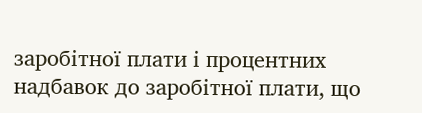заробітної плати і процентних надбавок до заробітної плати, що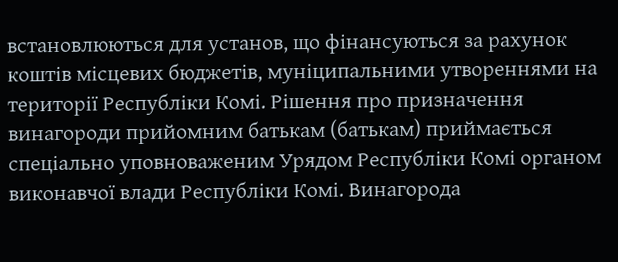встановлюються для установ, що фінансуються за рахунок коштів місцевих бюджетів, муніципальними утвореннями на території Республіки Комі. Рішення про призначення винагороди прийомним батькам (батькам) приймається спеціально уповноваженим Урядом Республіки Комі органом виконавчої влади Республіки Комі. Винагорода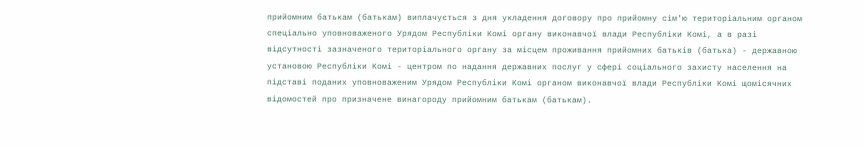прийомним батькам (батькам) виплачується з дня укладення договору про прийомну сім'ю територіальним органом спеціально уповноваженого Урядом Республіки Комі органу виконавчої влади Республіки Комі, а в разі відсутності зазначеного територіального органу за місцем проживання прийомних батьків (батька) - державною установою Республіки Комі - центром по надання державних послуг у сфері соціального захисту населення на підставі поданих уповноваженим Урядом Республіки Комі органом виконавчої влади Республіки Комі щомісячних відомостей про призначене винагороду прийомним батькам (батькам).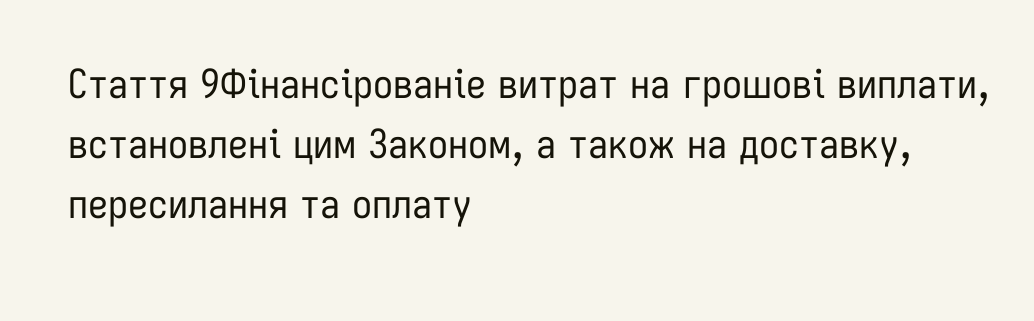Стаття 9Фінансірованіе витрат на грошові виплати, встановлені цим Законом, а також на доставку, пересилання та оплату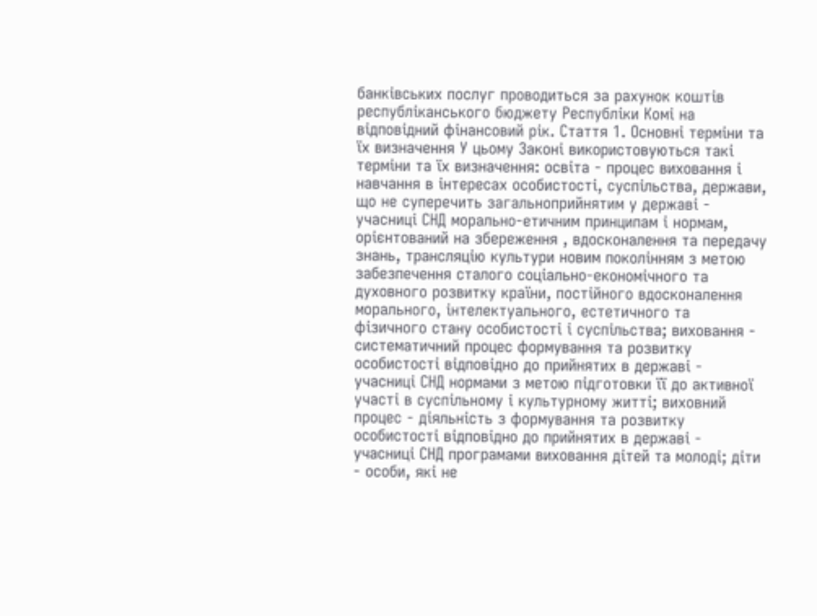банківських послуг проводиться за рахунок коштів республіканського бюджету Республіки Комі на відповідний фінансовий рік. Стаття 1. Основні терміни та їх визначення У цьому Законі використовуються такі терміни та їх визначення: освіта - процес виховання і навчання в інтересах особистості, суспільства, держави, що не суперечить загальноприйнятим у державі - учасниці СНД морально-етичним принципам і нормам, орієнтований на збереження , вдосконалення та передачу знань, трансляцію культури новим поколінням з метою забезпечення сталого соціально-економічного та духовного розвитку країни, постійного вдосконалення морального, інтелектуального, естетичного та фізичного стану особистості і суспільства; виховання - систематичний процес формування та розвитку особистості відповідно до прийнятих в державі - учасниці СНД нормами з метою підготовки її до активної участі в суспільному і культурному житті; виховний процес - діяльність з формування та розвитку особистості відповідно до прийнятих в державі - учасниці СНД програмами виховання дітей та молоді; діти - особи, які не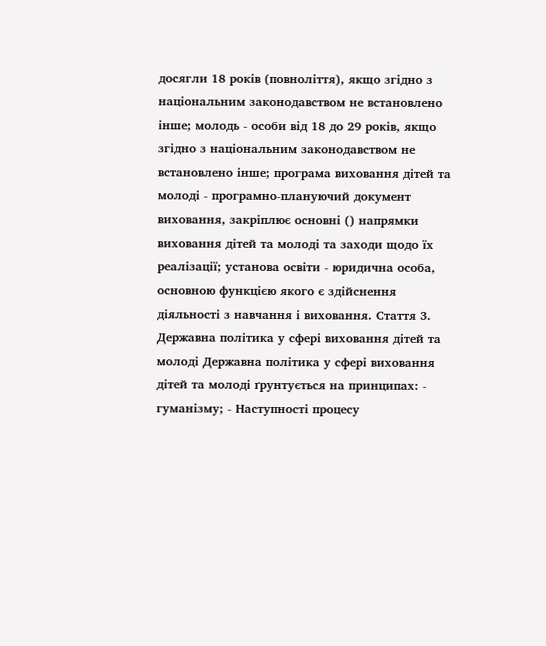досягли 18 років (повноліття), якщо згідно з національним законодавством не встановлено інше; молодь - особи від 18 до 29 років, якщо згідно з національним законодавством не встановлено інше; програма виховання дітей та молоді - програмно-плануючий документ виховання, закріплює основні () напрямки виховання дітей та молоді та заходи щодо їх реалізації; установа освіти - юридична особа, основною функцією якого є здійснення діяльності з навчання і виховання. Стаття 3. Державна політика у сфері виховання дітей та молоді Державна політика у сфері виховання дітей та молоді ґрунтується на принципах: - гуманізму; - Наступності процесу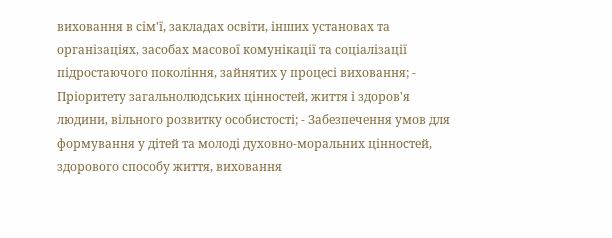виховання в сім'ї, закладах освіти, інших установах та організаціях, засобах масової комунікації та соціалізації підростаючого покоління, зайнятих у процесі виховання; - Пріоритету загальнолюдських цінностей, життя і здоров'я людини, вільного розвитку особистості; - Забезпечення умов для формування у дітей та молоді духовно-моральних цінностей, здорового способу життя, виховання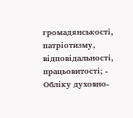громадянськості, патріотизму, відповідальності, працьовитості; - Обліку духовно-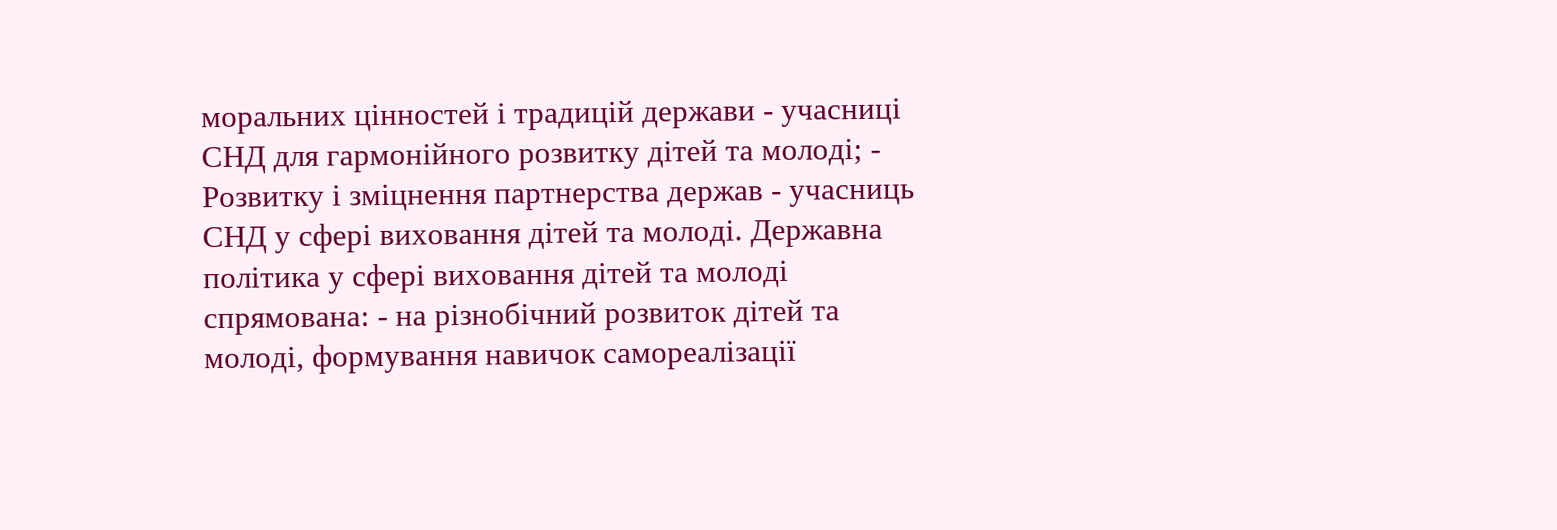моральних цінностей і традицій держави - учасниці СНД для гармонійного розвитку дітей та молоді; - Розвитку і зміцнення партнерства держав - учасниць СНД у сфері виховання дітей та молоді. Державна політика у сфері виховання дітей та молоді спрямована: - на різнобічний розвиток дітей та молоді, формування навичок самореалізації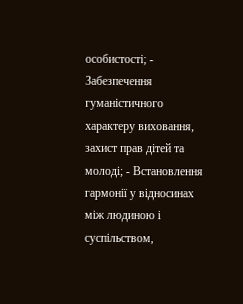особистості; - Забезпечення гуманістичного характеру виховання, захист прав дітей та молоді; - Встановлення гармонії у відносинах між людиною і суспільством,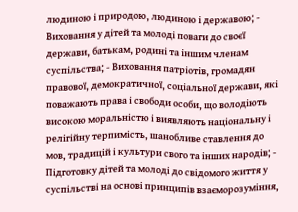людиною і природою, людиною і державою; - Виховання у дітей та молоді поваги до своєї держави, батькам, родині та іншим членам суспільства; - Виховання патріотів, громадян правової, демократичної, соціальної держави, які поважають права і свободи особи, що володіють високою моральністю і виявляють національну і релігійну терпимість, шанобливе ставлення до мов, традицій і культури свого та інших народів; - Підготовку дітей та молоді до свідомого життя у суспільстві на основі принципів взаєморозуміння,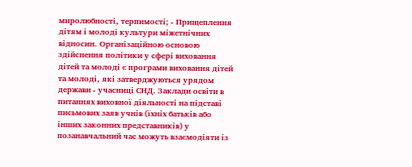миролюбності, терпимості; - Прищеплення дітям і молоді культури міжетнічних відносин. Організаційною основою здійснення політики у сфері виховання дітей та молоді є програми виховання дітей та молоді, які затверджуються урядом держави - учасниці СНД. Заклади освіти в питаннях виховної діяльності на підставі письмових заяв учнів (їхніх батьків або інших законних представників) у позанавчальний час можуть взаємодіяти із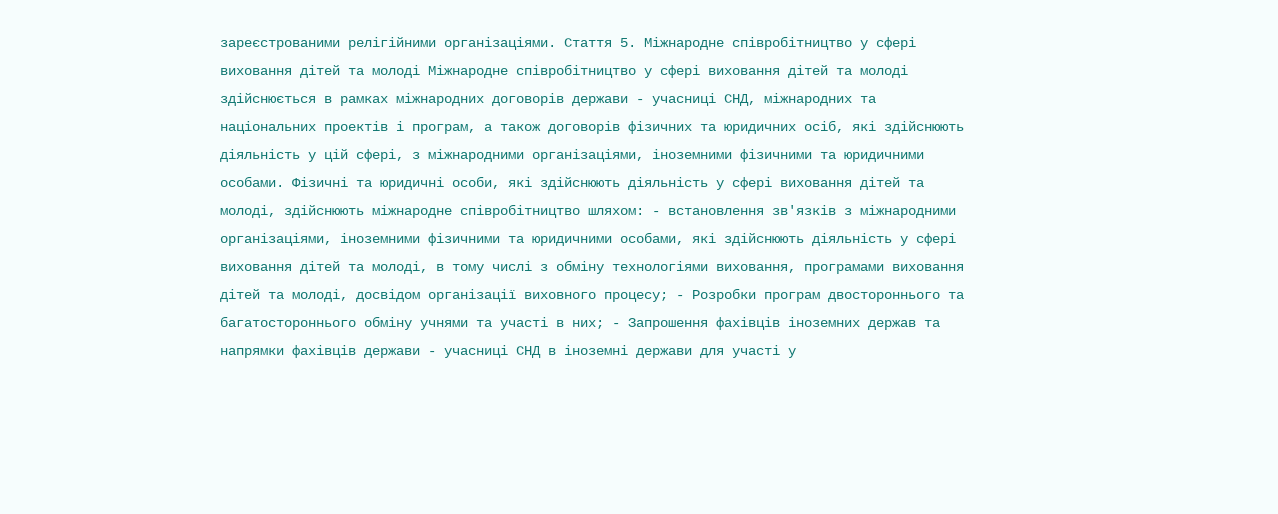зареєстрованими релігійними організаціями. Стаття 5. Міжнародне співробітництво у сфері виховання дітей та молоді Міжнародне співробітництво у сфері виховання дітей та молоді здійснюється в рамках міжнародних договорів держави - учасниці СНД, міжнародних та національних проектів і програм, а також договорів фізичних та юридичних осіб, які здійснюють діяльність у цій сфері, з міжнародними організаціями, іноземними фізичними та юридичними особами. Фізичні та юридичні особи, які здійснюють діяльність у сфері виховання дітей та молоді, здійснюють міжнародне співробітництво шляхом: - встановлення зв'язків з міжнародними організаціями, іноземними фізичними та юридичними особами, які здійснюють діяльність у сфері виховання дітей та молоді, в тому числі з обміну технологіями виховання, програмами виховання дітей та молоді, досвідом організації виховного процесу; - Розробки програм двостороннього та багатостороннього обміну учнями та участі в них; - Запрошення фахівців іноземних держав та напрямки фахівців держави - учасниці СНД в іноземні держави для участі у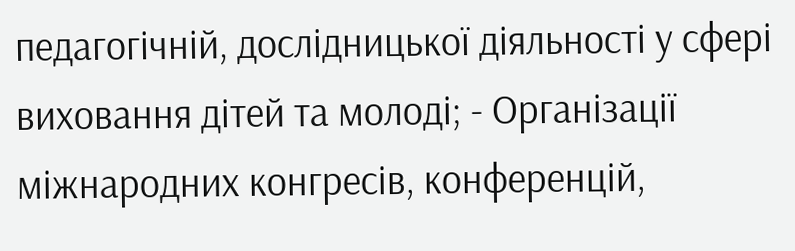педагогічній, дослідницької діяльності у сфері виховання дітей та молоді; - Організації міжнародних конгресів, конференцій,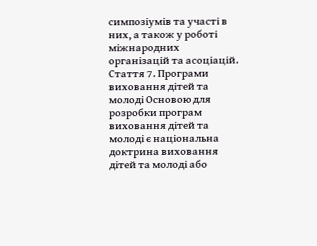симпозіумів та участі в них, а також у роботі міжнародних організацій та асоціацій. Стаття 7. Програми виховання дітей та молоді Основою для розробки програм виховання дітей та молоді є національна доктрина виховання дітей та молоді або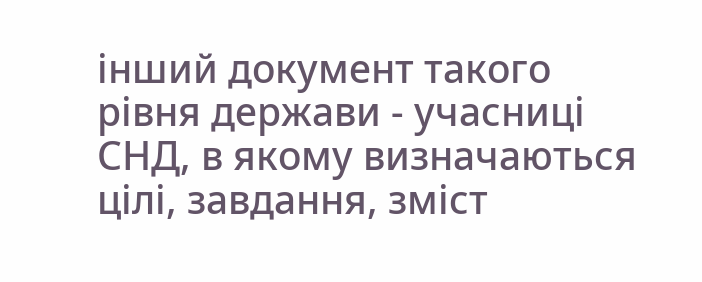інший документ такого рівня держави - учасниці СНД, в якому визначаються цілі, завдання, зміст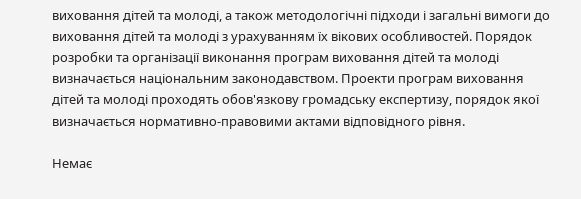виховання дітей та молоді, а також методологічні підходи і загальні вимоги до виховання дітей та молоді з урахуванням їх вікових особливостей. Порядок розробки та організації виконання програм виховання дітей та молоді визначається національним законодавством. Проекти програм виховання дітей та молоді проходять обов'язкову громадську експертизу, порядок якої визначається нормативно-правовими актами відповідного рівня.

Немає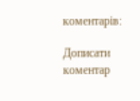коментарів:

Дописати коментар